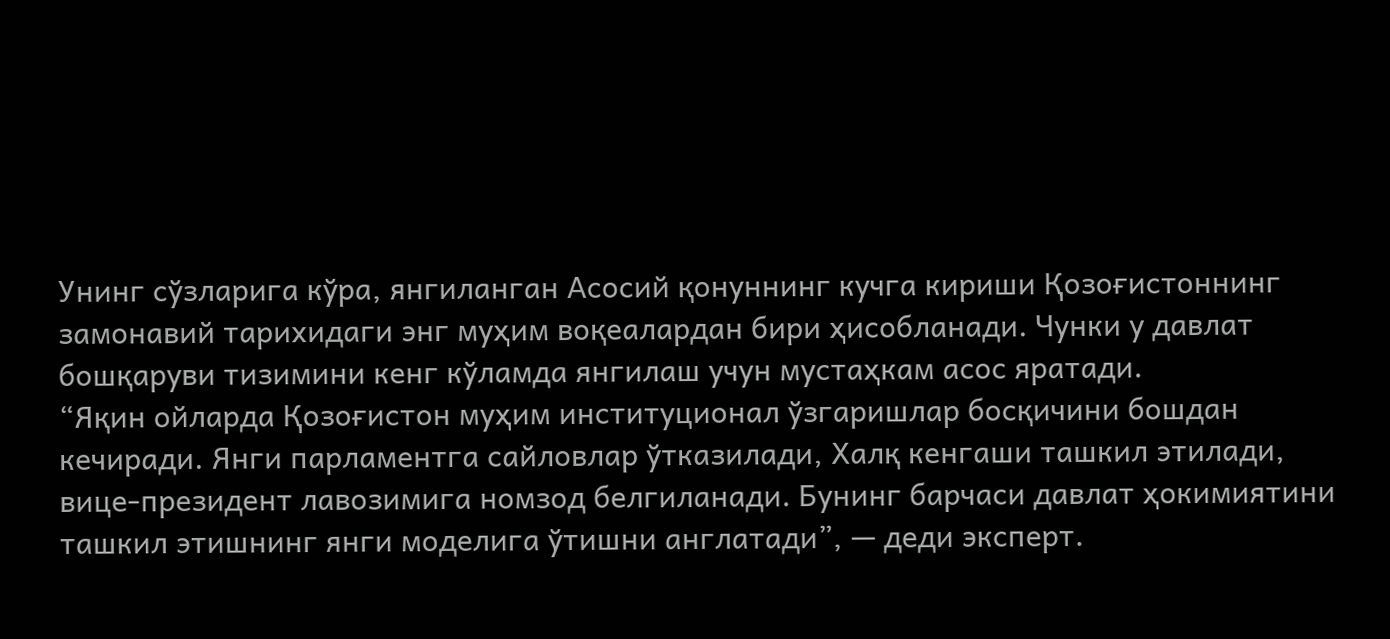Унинг сўзларига кўра, янгиланган Асосий қонуннинг кучга кириши Қозоғистоннинг замонавий тарихидаги энг муҳим воқеалардан бири ҳисобланади. Чунки у давлат бошқаруви тизимини кенг кўламда янгилаш учун мустаҳкам асос яратади.
“Яқин ойларда Қозоғистон муҳим институционал ўзгаришлар босқичини бошдан кечиради. Янги парламентга сайловлар ўтказилади, Халқ кенгаши ташкил этилади, вице-президент лавозимига номзод белгиланади. Бунинг барчаси давлат ҳокимиятини ташкил этишнинг янги моделига ўтишни англатади”, — деди эксперт.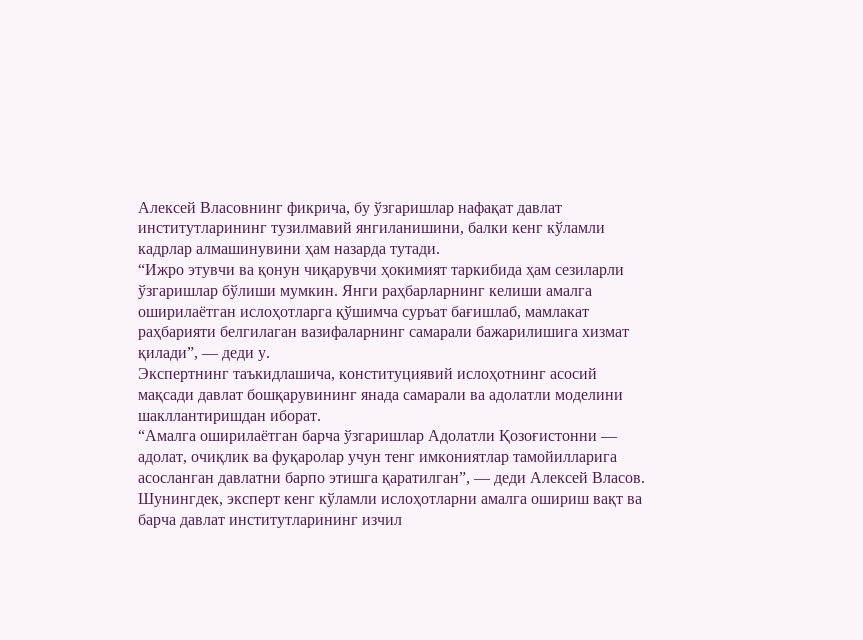Алексей Власовнинг фикрича, бу ўзгаришлар нафақат давлат институтларининг тузилмавий янгиланишини, балки кенг кўламли кадрлар алмашинувини ҳам назарда тутади.
“Ижро этувчи ва қонун чиқарувчи ҳокимият таркибида ҳам сезиларли ўзгаришлар бўлиши мумкин. Янги раҳбарларнинг келиши амалга оширилаётган ислоҳотларга қўшимча суръат бағишлаб, мамлакат раҳбарияти белгилаган вазифаларнинг самарали бажарилишига хизмат қилади”, — деди у.
Экспертнинг таъкидлашича, конституциявий ислоҳотнинг асосий мақсади давлат бошқарувининг янада самарали ва адолатли моделини шакллантиришдан иборат.
“Амалга оширилаётган барча ўзгаришлар Адолатли Қозоғистонни — адолат, очиқлик ва фуқаролар учун тенг имкониятлар тамойилларига асосланган давлатни барпо этишга қаратилган”, — деди Алексей Власов.
Шунингдек, эксперт кенг кўламли ислоҳотларни амалга ошириш вақт ва барча давлат институтларининг изчил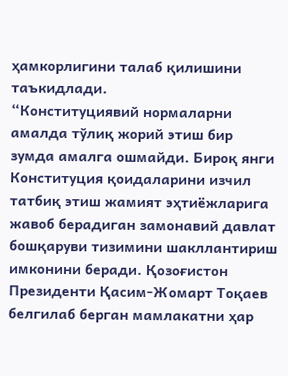ҳамкорлигини талаб қилишини таъкидлади.
“Конституциявий нормаларни амалда тўлиқ жорий этиш бир зумда амалга ошмайди. Бироқ янги Конституция қоидаларини изчил татбиқ этиш жамият эҳтиёжларига жавоб берадиган замонавий давлат бошқаруви тизимини шакллантириш имконини беради. Қозоғистон Президенти Қасим-Жомарт Тоқаев белгилаб берган мамлакатни ҳар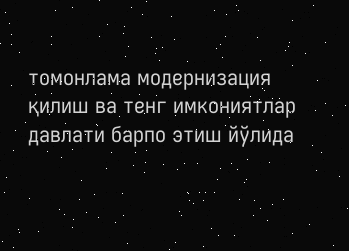томонлама модернизация қилиш ва тенг имкониятлар давлати барпо этиш йўлида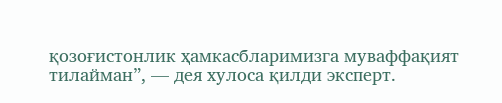қозоғистонлик ҳамкасбларимизга муваффақият тилайман”, — дея хулоса қилди эксперт.